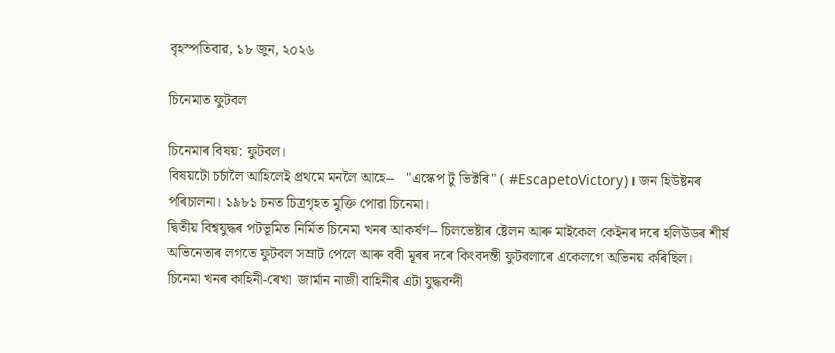বৃহস্পতিবার, ১৮ জুন, ২০২৬

চিনেমাত ফুটবল

চিনেমাৰ বিষয়: ফুটবল।
বিষয়টো চৰ্চালৈ আহিলেই প্ৰথমে মনলৈ আহে--   "এস্কেপ টু ভিক্টৰি" ( #EscapetoVictory)। জন হিউষ্টনৰ পৰিচালনা। ১৯৮১ চনত চিত্ৰগৃহত মুক্তি পোৱা চিনেমা।
দ্বিতীয় বিশ্বযুদ্ধৰ পটভূমিত নিৰ্মিত চিনেমা খনৰ আকৰ্ষণ-- চিলভেষ্টাৰ ষ্টেলন আৰু মাইকেল কেইনৰ দৰে হলিউডৰ শীৰ্ষ অভিনেতাৰ লগতে ফুটবল সম্ৰাট পেলে আৰু ববী মূৰৰ দৰে কিংবদন্তী ফুটবলাৰে একেলগে অভিনয় কৰিছিল।
চিনেমা খনৰ কাহিনী-ৰেখা  জাৰ্মান নাজী বাহিনীৰ এটা যুদ্ধবন্দী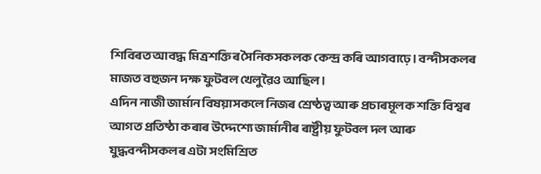শিবিৰত আবদ্ধ মিত্ৰশক্তিৰ সৈনিকসকলক কেন্দ্ৰ কৰি আগবাঢ়ে। বন্দীসকলৰ মাজত বহুজন দক্ষ ফুটবল খেলুৱৈও আছিল।
এদিন নাজী জাৰ্মান বিষয়াসকলে নিজৰ শ্ৰেষ্ঠত্ব আৰু প্ৰচাৰমূলক শক্তি বিশ্বৰ আগত প্ৰতিষ্ঠা কৰাৰ উদ্দেশ্যে জাৰ্মানীৰ ৰাষ্ট্ৰীয় ফুটবল দল আৰু যুদ্ধবন্দীসকলৰ এটা সংমিশ্ৰিত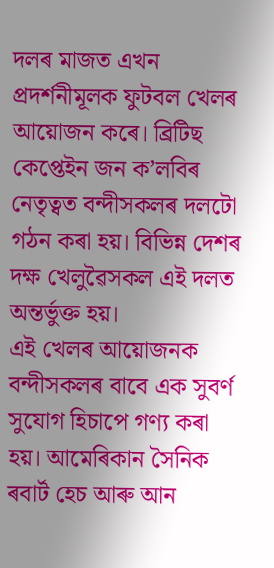দলৰ মাজত এখন প্ৰদৰ্শনীমূলক ফুটবল খেলৰ আয়োজন কৰে। ব্ৰিটিছ কেপ্তেইন জন ক’লবিৰ নেতৃত্বত বন্দীসকলৰ দলটো গঠন কৰা হয়। বিভিন্ন দেশৰ দক্ষ খেলুৱৈসকল এই দলত অন্তৰ্ভুক্ত হয়।
এই খেলৰ আয়োজনক বন্দীসকলৰ বাবে এক সুবৰ্ণ সুযোগ হিচাপে গণ্য কৰা হয়। আমেৰিকান সৈনিক ৰবাৰ্ট হেচ আৰু আন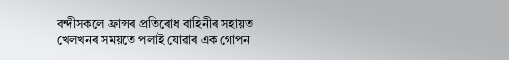বন্দীসকলে ফ্ৰান্সৰ প্ৰতিৰোধ বাহিনীৰ সহায়ত খেলখনৰ সময়তে পলাই যোৱাৰ এক গোপন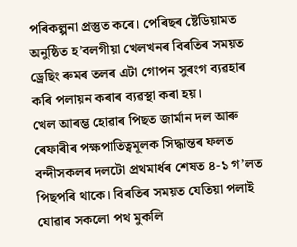পৰিকল্পনা প্ৰস্তুত কৰে। পেৰিছৰ ষ্টেডিয়ামত অনুষ্ঠিত হ’বলগীয়া খেলখনৰ বিৰতিৰ সময়ত ড্ৰেছিং ৰুমৰ তলৰ এটা গোপন সুৰংগ ব্যৱহাৰ কৰি পলায়ন কৰাৰ ব্যৱস্থা কৰা হয়।
খেল আৰম্ভ হোৱাৰ পিছত জাৰ্মান দল আৰু ৰেফাৰীৰ পক্ষপাতিত্বমূলক সিদ্ধান্তৰ ফলত বন্দীসকলৰ দলটো প্ৰথমাৰ্ধৰ শেষত ৪-১ গ’লত পিছপৰি থাকে। বিৰতিৰ সময়ত যেতিয়া পলাই যোৱাৰ সকলো পথ মুকলি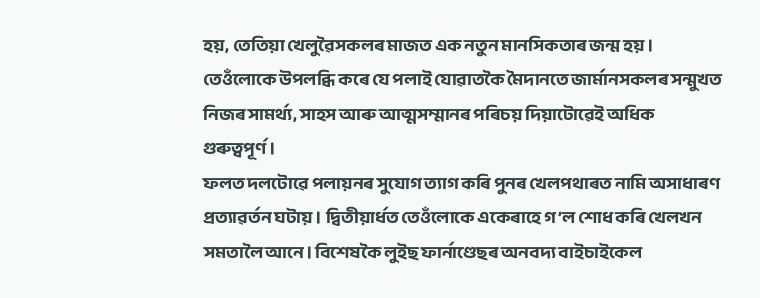হয়, তেতিয়া খেলুৱৈসকলৰ মাজত এক নতুন মানসিকতাৰ জন্ম হয়। তেওঁলোকে উপলব্ধি কৰে যে পলাই যোৱাতকৈ মৈদানতে জাৰ্মানসকলৰ সন্মুখত নিজৰ সামৰ্থ্য, সাহস আৰু আত্মসম্মানৰ পৰিচয় দিয়াটোৱেই অধিক গুৰুত্বপূৰ্ণ।
ফলত দলটোৱে পলায়নৰ সুযোগ ত্যাগ কৰি পুনৰ খেলপথাৰত নামি অসাধাৰণ প্ৰত্যাৱৰ্তন ঘটায়। দ্বিতীয়াৰ্ধত তেওঁলোকে একেৰাহে গ’ল শোধ কৰি খেলখন সমতালৈ আনে। বিশেষকৈ লুইছ ফাৰ্নাণ্ডেছৰ অনবদ্য বাইচাইকেল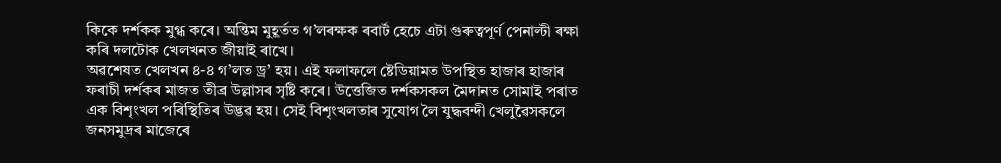কিকে দৰ্শকক মুগ্ধ কৰে। অন্তিম মুহূৰ্তত গ’লৰক্ষক ৰবাৰ্ট হেচে এটা গুৰুত্বপূৰ্ণ পেনাল্টী ৰক্ষা কৰি দলটোক খেলখনত জীয়াই ৰাখে।
অৱশেষত খেলখন ৪-৪ গ’লত ড্ৰ’ হয়। এই ফলাফলে ষ্টেডিয়ামত উপস্থিত হাজাৰ হাজাৰ ফৰাচী দৰ্শকৰ মাজত তীব্ৰ উল্লাসৰ সৃষ্টি কৰে। উত্তেজিত দৰ্শকসকল মৈদানত সোমাই পৰাত এক বিশৃংখল পৰিস্থিতিৰ উদ্ভৱ হয়। সেই বিশৃংখলতাৰ সুযোগ লৈ যুদ্ধবন্দী খেলুৱৈসকলে জনসমুদ্ৰৰ মাজেৰে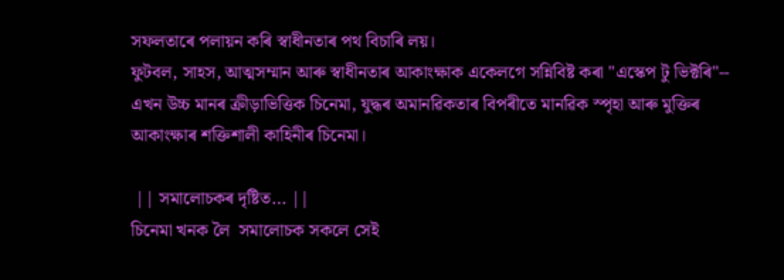সফলতাৰে পলায়ন কৰি স্বাধীনতাৰ পথ বিচাৰি লয়।
ফুটবল, সাহস, আত্মসম্মান আৰু স্বাধীনতাৰ আকাংক্ষাক একেলগে সন্নিবিষ্ট কৰা "এস্কেপ টু ভিক্টৰি"-- এখন উচ্চ মানৰ ক্ৰীড়াভিত্তিক চিনেমা, যুদ্ধৰ অমানৱিকতাৰ বিপৰীতে মানৱিক স্পৃহা আৰু মুক্তিৰ আকাংক্ষাৰ শক্তিশালী কাহিনীৰ চিনেমা।

 || সমালোচকৰ দৃষ্টিত... ||
চিনেমা খনক লৈ  সমালোচক সকলে সেই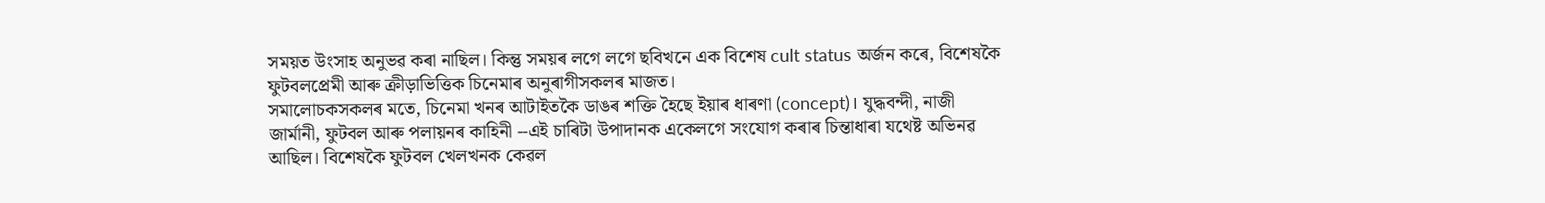সময়ত উংসাহ অনুভৱ কৰা নাছিল। কিন্তু সময়ৰ লগে লগে ছবিখনে এক বিশেষ cult status অৰ্জন কৰে, বিশেষকৈ ফুটবলপ্ৰেমী আৰু ক্ৰীড়াভিত্তিক চিনেমাৰ অনুৰাগীসকলৰ মাজত।
সমালোচকসকলৰ মতে, চিনেমা খনৰ আটাইতকৈ ডাঙৰ শক্তি হৈছে ইয়াৰ ধাৰণা (concept)। যুদ্ধবন্দী, নাজী জাৰ্মানী, ফুটবল আৰু পলায়নৰ কাহিনী --এই চাৰিটা উপাদানক একেলগে সংযোগ কৰাৰ চিন্তাধাৰা যথেষ্ট অভিনৱ আছিল। বিশেষকৈ ফুটবল খেলখনক কেৱল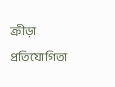ক্ৰীড়া প্ৰতিযোগিতা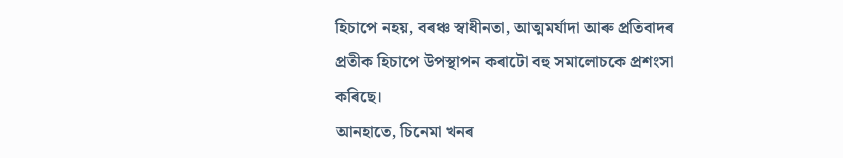হিচাপে নহয়, বৰঞ্চ স্বাধীনতা, আত্মমৰ্যাদা আৰু প্ৰতিবাদৰ প্ৰতীক হিচাপে উপস্থাপন কৰাটো বহু সমালোচকে প্ৰশংসা কৰিছে।
আনহাতে, চিনেমা খনৰ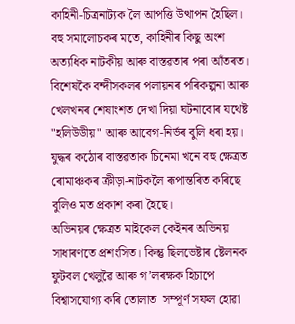কাহিনী-চিত্ৰনাট্যক লৈ আপত্তি উত্থাপন হৈছিল। বহু সমালোচকৰ মতে, কাহিনীৰ কিছু অংশ অত্যধিক নাটকীয় আৰু বাস্তৱতাৰ পৰা আঁতৰত। বিশেষকৈ বন্দীসকলৰ পলায়নৰ পৰিকল্পনা আৰু খেলখনৰ শেষাংশত দেখা দিয়া ঘটনাবোৰ যথেষ্ট "হলিউডীয়" আৰু আবেগ-নিৰ্ভৰ বুলি ধৰা হয়। যুদ্ধৰ কঠোৰ বাস্তৱতাক চিনেমা খনে বহু ক্ষেত্ৰত ৰোমাঞ্চকৰ ক্ৰীড়া-নাটকলৈ ৰূপান্তৰিত কৰিছে বুলিও মত প্ৰকাশ কৰা হৈছে।
অভিনয়ৰ ক্ষেত্ৰত মাইকেল কেইনৰ অভিনয় সাধাৰণতে প্ৰশংসিত। কিন্তু ছিলভেষ্টাৰ ষ্টেলনক ফুটবল খেলুৱৈ আৰু গ’লৰক্ষক হিচাপে বিশ্বাসযোগ্য কৰি তোলাত  সম্পূৰ্ণ সফল হোৱা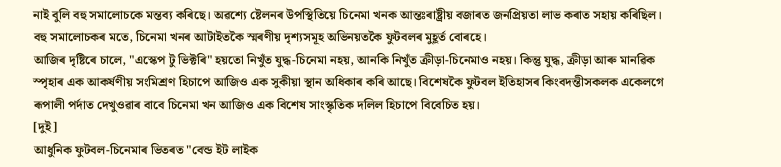নাই বুলি বহু সমালোচকে মন্তব্য কৰিছে। অৱশ্যে ষ্টেলনৰ উপস্থিতিয়ে চিনেমা খনক আন্তঃৰাষ্ট্ৰীয় বজাৰত জনপ্ৰিয়তা লাভ কৰাত সহায় কৰিছিল।
বহু সমালোচকৰ মতে, চিনেমা খনৰ আটাইতকৈ স্মৰণীয় দৃশ্যসমূহ অভিনয়তকৈ ফুটবলৰ মুহূৰ্ত বোৰহে।
আজিৰ দৃষ্টিৰে চালে, "এস্কেপ টু ভিক্টৰি" হয়তো নিখুঁত যুদ্ধ-চিনেমা নহয়, আনকি নিখুঁত ক্ৰীড়া-চিনেমাও নহয়। কিন্তু যুদ্ধ, ক্ৰীড়া আৰু মানৱিক স্পৃহাৰ এক আকৰ্ষণীয় সংমিশ্ৰণ হিচাপে আজিও এক সুকীয়া স্থান অধিকাৰ কৰি আছে। বিশেষকৈ ফুটবল ইতিহাসৰ কিংবদন্তীসকলক একেলগে ৰূপালী পৰ্দাত দেখুওৱাৰ বাবে চিনেমা খন আজিও এক বিশেষ সাংস্কৃতিক দলিল হিচাপে বিবেচিত হয়।
[দুই]
আধুনিক ফুটবল-চিনেমাৰ ভিতৰত "বেন্ড ইট লাইক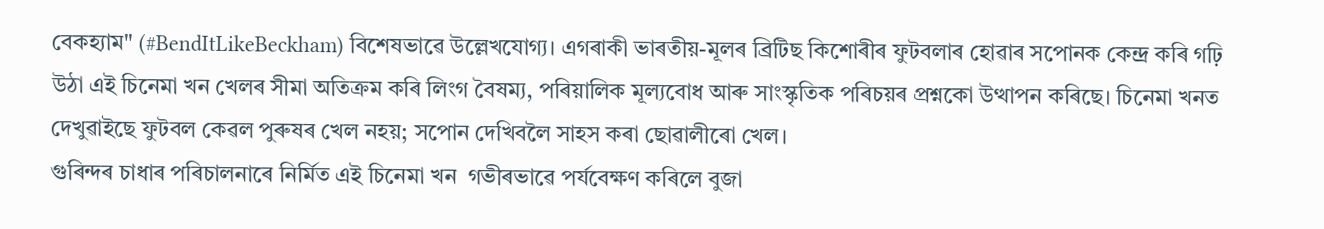বেকহ্যাম" (#BendItLikeBeckham) বিশেষভাৱে উল্লেখযোগ্য। এগৰাকী ভাৰতীয়-মূলৰ ব্ৰিটিছ কিশোৰীৰ ফুটবলাৰ হোৱাৰ সপোনক কেন্দ্ৰ কৰি গঢ়ি উঠা এই চিনেমা খন খেলৰ সীমা অতিক্ৰম কৰি লিংগ বৈষম্য, পৰিয়ালিক মূল্যবোধ আৰু সাংস্কৃতিক পৰিচয়ৰ প্ৰশ্নকো উত্থাপন কৰিছে। চিনেমা খনত দেখুৱাইছে ফুটবল কেৱল পুৰুষৰ খেল নহয়; সপোন দেখিবলৈ সাহস কৰা ছোৱালীৰো খেল।
গুৰিন্দৰ চাধাৰ পৰিচালনাৰে নিৰ্মিত এই চিনেমা খন  গভীৰভাৱে পৰ্যবেক্ষণ কৰিলে বুজা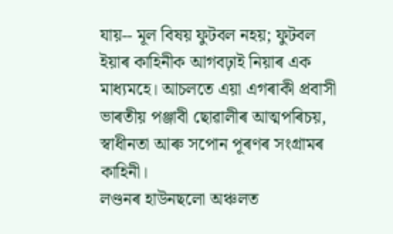যায়-- মূল বিষয় ফুটবল নহয়; ফুটবল ইয়াৰ কাহিনীক আগবঢ়াই নিয়াৰ এক মাধ্যমহে। আচলতে এয়া এগৰাকী প্ৰবাসী ভাৰতীয় পঞ্জাবী ছোৱালীৰ আত্মপৰিচয়, স্বাধীনতা আৰু সপোন পূৰণৰ সংগ্ৰামৰ কাহিনী।
লণ্ডনৰ হাউনছলো অঞ্চলত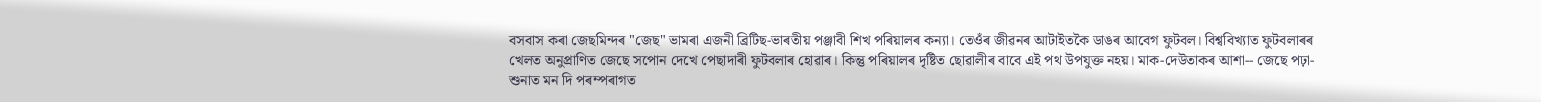বসবাস কৰা জেছমিন্দৰ "জেছ" ভামৰা এজনী ব্ৰিটিছ-ভাৰতীয় পঞ্জাবী শিখ পৰিয়ালৰ কন্যা। তেওঁৰ জীৱনৰ আটাইতকৈ ডাঙৰ আবেগ ফুটবল। বিশ্ববিখ্যাত ফুটবলাৰৰ খেলত অনুপ্ৰাণিত জেছে সপোন দেখে পেছাদাৰী ফুটবলাৰ হোৱাৰ। কিন্তু পৰিয়ালৰ দৃষ্টিত ছোৱালীৰ বাবে এই পথ উপযুক্ত নহয়। মাক-দেউতাকৰ আশা-- জেছে পঢ়া-শুনাত মন দি পৰম্পৰাগত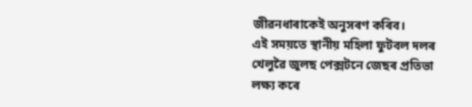জীৱনধাৰাকেই অনুসৰণ কৰিব।
এই সময়তে স্থানীয় মহিলা ফুটবল দলৰ খেলুৱৈ জুলছ পেক্সটনে জেছৰ প্ৰতিভা লক্ষ্য কৰে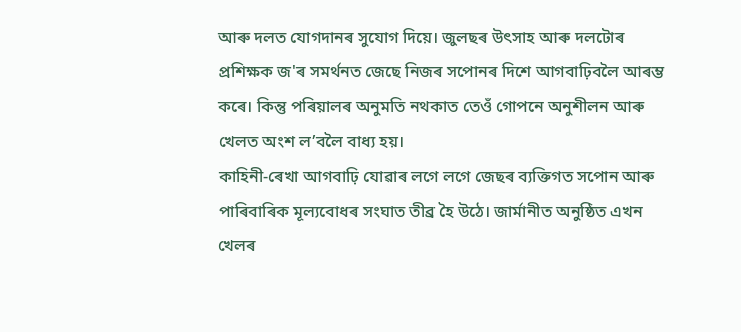আৰু দলত যোগদানৰ সুযোগ দিয়ে। জুলছৰ উৎসাহ আৰু দলটোৰ প্ৰশিক্ষক জ'ৰ সমৰ্থনত জেছে নিজৰ সপোনৰ দিশে আগবাঢ়িবলৈ আৰম্ভ কৰে। কিন্তু পৰিয়ালৰ অনুমতি নথকাত তেওঁ গোপনে অনুশীলন আৰু খেলত অংশ ল’বলৈ বাধ্য হয়।
কাহিনী-ৰেখা আগবাঢ়ি যোৱাৰ লগে লগে জেছৰ ব্যক্তিগত সপোন আৰু পাৰিবাৰিক মূল্যবোধৰ সংঘাত তীব্ৰ হৈ উঠে। জাৰ্মানীত অনুষ্ঠিত এখন খেলৰ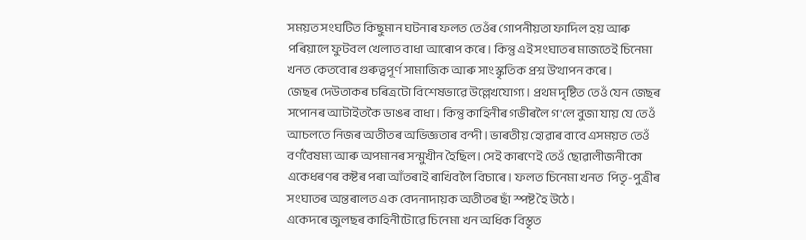সময়ত সংঘটিত কিছুমান ঘটনাৰ ফলত তেওঁৰ গোপনীয়তা ফাদিল হয় আৰু পৰিয়ালে ফুটবল খেলাত বাধা আৰোপ কৰে। কিন্তু এই সংঘাতৰ মাজতেই চিনেমা খনত কেতবোৰ গুৰুত্বপূৰ্ণ সামাজিক আৰু সাংস্কৃতিক প্ৰশ্ন উত্থাপন কৰে।
জেছৰ দেউতাকৰ চৰিত্ৰটো বিশেষভাৱে উল্লেখযোগ্য। প্ৰথম দৃষ্টিত তেওঁ যেন জেছৰ সপোনৰ আটাইতকৈ ডাঙৰ বাধা। কিন্তু কাহিনীৰ গভীৰলৈ গ'লে বুজা যায় যে তেওঁ আচলতে নিজৰ অতীতৰ অভিজ্ঞতাৰ বন্দী। ভাৰতীয় হোৱাৰ বাবে এসময়ত তেওঁ বৰ্ণবৈষম্য আৰু অপমানৰ সন্মুখীন হৈছিল। সেই কাৰণেই তেওঁ ছোৱালীজনীকো একেধৰণৰ কষ্টৰ পৰা আঁতৰাই ৰাখিবলৈ বিচাৰে। ফলত চিনেমা খনত  পিতৃ-পুত্ৰীৰ সংঘাতৰ অন্তৰালত এক বেদনাদায়ক অতীতৰ ছাঁ স্পষ্ট হৈ উঠে।
একেদৰে জুলছৰ কাহিনীটোৱে চিনেমা খন অধিক বিস্তৃত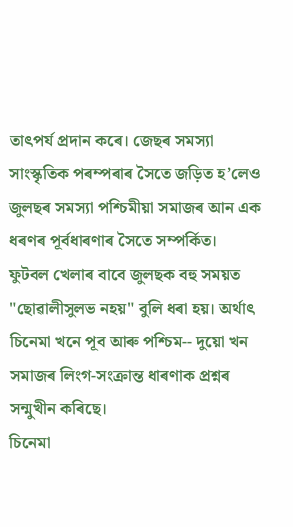তাৎপৰ্য প্ৰদান কৰে। জেছৰ সমস্যা সাংস্কৃতিক পৰম্পৰাৰ সৈতে জড়িত হ’লেও জুলছৰ সমস্যা পশ্চিমীয়া সমাজৰ আন এক ধৰণৰ পূৰ্বধাৰণাৰ সৈতে সম্পৰ্কিত। ফুটবল খেলাৰ বাবে জুলছক বহু সময়ত "ছোৱালীসুলভ নহয়" বুলি ধৰা হয়। অৰ্থাৎ চিনেমা খনে পূব আৰু পশ্চিম-- দুয়ো খন সমাজৰ লিংগ-সংক্ৰান্ত ধাৰণাক প্ৰশ্নৰ সন্মুখীন কৰিছে।
চিনেমা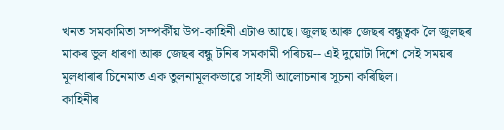খনত সমকামিতা সম্পৰ্কীয় উপ-কাহিনী এটাও আছে। জুলছ আৰু জেছৰ বন্ধুত্বক লৈ জুলছৰ মাকৰ ভুল ধাৰণা আৰু জেছৰ বন্ধু টনিৰ সমকামী পৰিচয়-- এই দুয়োটা দিশে সেই সময়ৰ মূলধাৰাৰ চিনেমাত এক তুলনামূলকভাৱে সাহসী আলোচনাৰ সূচনা কৰিছিল।
কাহিনীৰ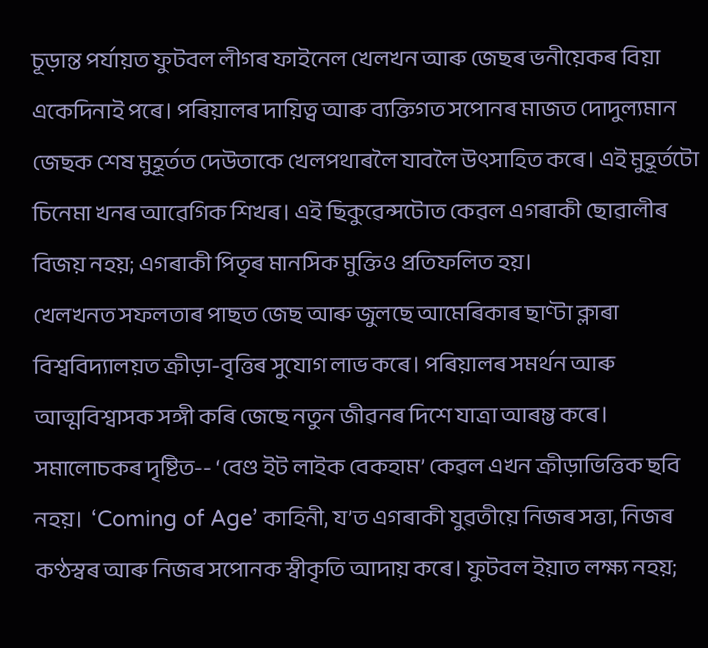চূড়ান্ত পৰ্যায়ত ফুটবল লীগৰ ফাইনেল খেলখন আৰু জেছৰ ভনীয়েকৰ বিয়া একেদিনাই পৰে। পৰিয়ালৰ দায়িত্ব আৰু ব্যক্তিগত সপোনৰ মাজত দোদুল্যমান জেছক শেষ মুহূৰ্তত দেউতাকে খেলপথাৰলৈ যাবলৈ উৎসাহিত কৰে। এই মুহূৰ্তটো চিনেমা খনৰ আৱেগিক শিখৰ। এই ছিকুৱেন্সটোত কেৱল এগৰাকী ছোৱালীৰ বিজয় নহয়; এগৰাকী পিতৃৰ মানসিক মুক্তিও প্ৰতিফলিত হয়।
খেলখনত সফলতাৰ পাছত জেছ আৰু জুলছে আমেৰিকাৰ ছাণ্টা ক্লাৰা বিশ্ববিদ্যালয়ত ক্ৰীড়া-বৃত্তিৰ সুযোগ লাভ কৰে। পৰিয়ালৰ সমৰ্থন আৰু আত্মবিশ্বাসক সঙ্গী কৰি জেছে নতুন জীৱনৰ দিশে যাত্ৰা আৰম্ভ কৰে।
সমালোচকৰ দৃষ্টিত-- ‘বেণ্ড ইট লাইক বেকহাম’ কেৱল এখন ক্ৰীড়াভিত্তিক ছবি নহয়।  ‘Coming of Age’ কাহিনী, য’ত এগৰাকী যুৱতীয়ে নিজৰ সত্তা, নিজৰ কণ্ঠস্বৰ আৰু নিজৰ সপোনক স্বীকৃতি আদায় কৰে। ফুটবল ইয়াত লক্ষ্য নহয়;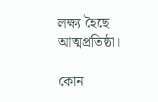লক্ষ্য হৈছে আত্মপ্ৰতিষ্ঠা।

কোন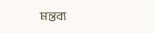মন্তব্য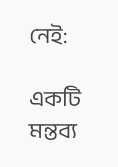নেই:

একটি মন্তব্য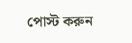পোস্ট করুন